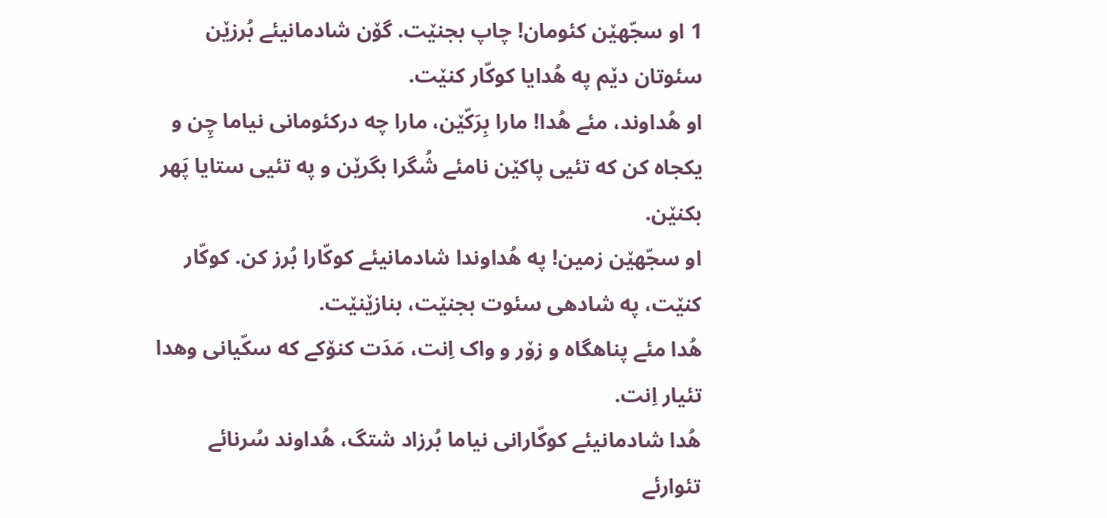1 او سجّهێن کئومان! چاپ بجنێت. گۆن شادمانیئے بُرزێن سئوتان دێم په هُدایا کوکّار کنێت.
او هُداوند، مئے هُدا! مارا بِرَکّێن، مارا چه درکئومانی نیاما چِن و یکجاه کن که تئیی پاکێن نامئے شُگرا بگرێن و په تئیی ستایا پَهر بکنێن.
او سجّهێن زمین! په هُداوندا شادمانیئے کوکّارا بُرز کن. کوکّار کنێت، په شادهی سئوت بجنێت، بنازێنێت.
هُدا مئے پناهگاه و زۆر و واک اِنت، مَدَت کنۆکے که سکّیانی وهدا تئیار اِنت.
هُدا شادمانیئے کوکّارانی نیاما بُرزاد شتگ، هُداوند سُرنائے تئوارئے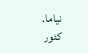نیاما.
کئور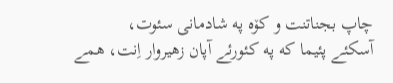چاپ بجناتنت و کۆه په شادمانی سئوت،
آسکئے پئیما که په کئورئے آپان زهیروار اِنت، همے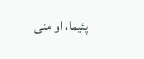پئیما، او منی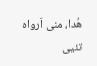هُدا، منی اَرواه تئیی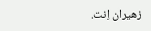زهیران اِنت.